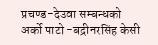प्रचण्ड-देउवा सम्बन्धको अर्को पाटो -बद्रीनरसिंह केसी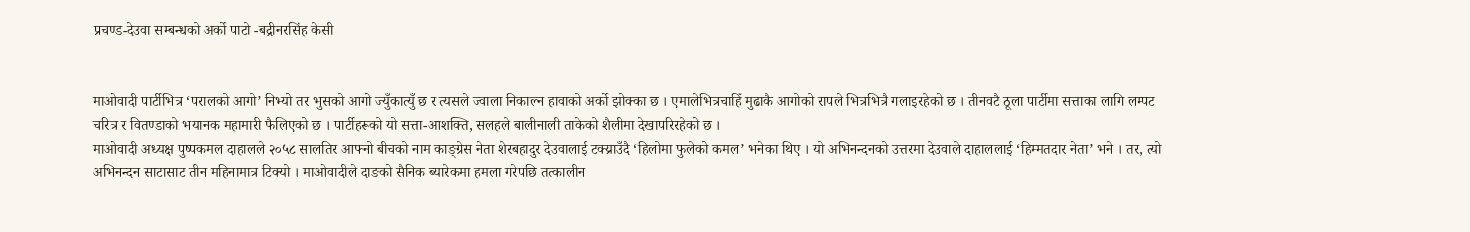प्रचण्ड-देउवा सम्बन्धको अर्को पाटो -बद्रीनरसिंह केसी


माओवादी पार्टीभित्र ‘परालको आगो’ निभ्यो तर भुसको आगो ज्युँकात्युँ छ र त्यसले ज्वाला निकाल्न हावाको अर्को झोक्का छ । एमालेभित्रचाहिँ मुढाकै आगोको रापले भित्रभित्रै गलाइरहेको छ । तीनवटै ठूला पार्टीमा सत्ताका लागि लम्पट चरित्र र वितण्डाको भयानक महामारी फैलिएको छ । पार्टीहरूको यो सत्ता-आशक्ति, सलहले बालीनाली ताकेको शैलीमा देखापरिरहेको छ ।
माओवादी अध्यक्ष पुष्पकमल दाहालले २०५८ सालतिर आफ्नो बीचको नाम काङ्ग्रेस नेता शेरबहादुर देउवालाई टक्य्राउँदै ‘हिलोमा फुलेको कमल’ भनेका थिए । यो अभिनन्दनको उत्तरमा देउवाले दाहाललाई ‘हिम्मतदार नेता’ भने । तर, त्यो अभिनन्दन साटासाट तीन महिनामात्र टिक्यो । माओवादीले दाङको सैनिक ब्यारेकमा हमला गरेपछि तत्कालीन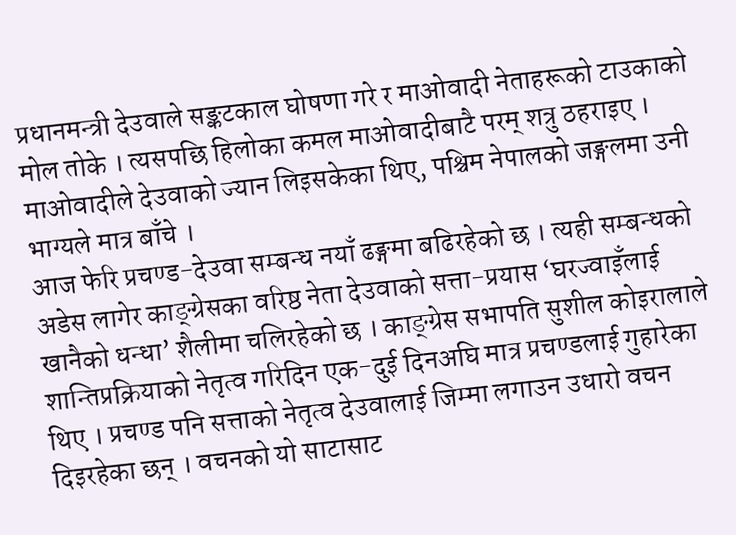प्रधानमन्त्री देउवाले सङ्कटकाल घोषणा गरे र माओवादी नेताहरूको टाउकाको मोल तोके । त्यसपछि हिलोका कमल माओवादीबाटै परम् शत्रु ठहराइए । माओवादीले देउवाको ज्यान लिइसकेका थिए, पश्चिम नेपालको जङ्गलमा उनी भाग्यले मात्र बाँचे ।
आज फेरि प्रचण्ड-देउवा सम्बन्ध नयाँ ढङ्गमा बढिरहेको छ । त्यही सम्बन्धको अडेस लागेर काङ्ग्रेसका वरिष्ठ नेता देउवाको सत्ता-प्रयास ‘घरज्वाइँलाई खानैको धन्धा’ शैलीमा चलिरहेको छ । काङ्ग्रेस सभापति सुशील कोइरालाले शान्तिप्रक्रियाको नेतृत्व गरिदिन एक-दुई दिनअघि मात्र प्रचण्डलाई गुहारेका थिए । प्रचण्ड पनि सत्ताको नेतृत्व देउवालाई जिम्मा लगाउन उधारो वचन दिइरहेका छन् । वचनको यो साटासाट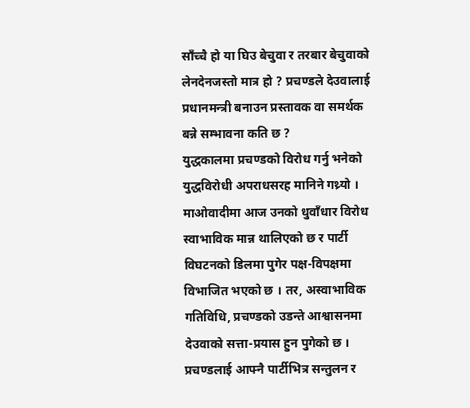साँच्चै हो या घिउ बेचुवा र तरबार बेचुवाको लेनदेनजस्तो मात्र हो ? प्रचण्डले देउवालाई प्रधानमन्त्री बनाउन प्रस्तावक वा समर्थक बन्ने सम्भावना कति छ ?
युद्धकालमा प्रचण्डको विरोध गर्नु भनेको युद्धविरोधी अपराधसरह मानिने गथ्र्यो । माओवादीमा आज उनको धुवाँधार विरोध स्वाभाविक मान्न थालिएको छ र पार्टी विघटनको डिलमा पुगेर पक्ष-विपक्षमा विभाजित भएको छ । तर, अस्वाभाविक गतिविधि, प्रचण्डको उडन्ते आश्वासनमा देउवाको सत्ता-प्रयास हुन पुगेको छ । प्रचण्डलाई आफ्नै पार्टीभित्र सन्तुलन र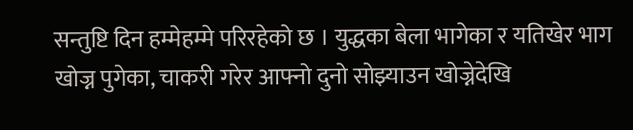सन्तुष्टि दिन हम्मेहम्मे परिरहेको छ । युद्धका बेला भागेका र यतिखेर भाग खोज्न पुगेका, चाकरी गरेर आफ्नो दुनो सोझ्याउन खोज्नेदेखि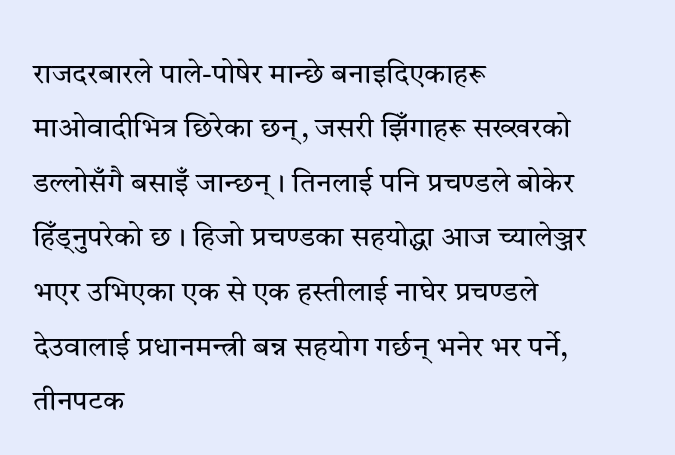राजदरबारले पाले-पोषेर मान्छे बनाइदिएकाहरू माओवादीभित्र छिरेका छन्, जसरी झिँगाहरू सख्खरको डल्लोसँगै बसाइँ जान्छन् । तिनलाई पनि प्रचण्डले बोकेर हिँड्नुपरेको छ । हिजो प्रचण्डका सहयोद्धा आज च्यालेञ्जर भएर उभिएका एक से एक हस्तीलाई नाघेर प्रचण्डले देउवालाई प्रधानमन्त्री बन्न सहयोग गर्छन् भनेर भर पर्ने, तीनपटक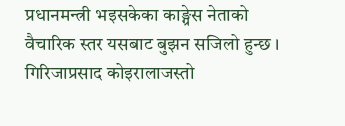प्रधानमन्त्री भइसकेका काङ्ग्रेस नेताको वैचारिक स्तर यसबाट बुझन सजिलो हुन्छ । गिरिजाप्रसाद कोइरालाजस्तो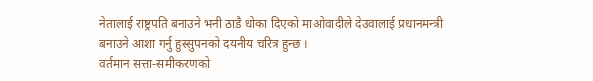नेतालाई राष्ट्रपति बनाउने भनी ठाडै धोका दिएको माओवादीले देउवालाई प्रधानमन्त्री बनाउने आशा गर्नु हुस्सुपनको दयनीय चरित्र हुन्छ ।
वर्तमान सत्ता-समीकरणको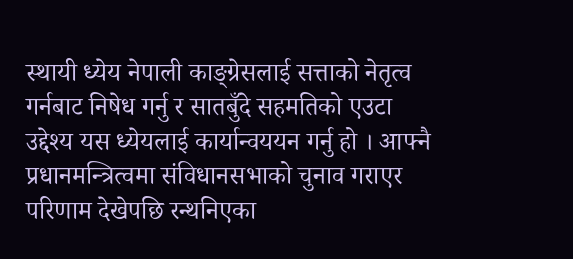स्थायी ध्येय नेपाली काङ्ग्रेसलाई सत्ताको नेतृत्व गर्नबाट निषेध गर्नु र सातबुँदे सहमतिको एउटा उद्देश्य यस ध्येयलाई कार्यान्वययन गर्नु हो । आफ्नै प्रधानमन्त्रित्वमा संविधानसभाको चुनाव गराएर परिणाम देखेपछि रन्थनिएका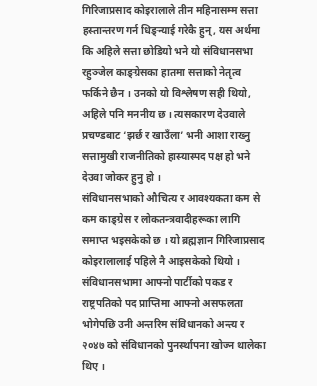गिरिजाप्रसाद कोइरालाले तीन महिनासम्म सत्ता हस्तान्तरण गर्न धिङ्न्याई गरेकै हुन्, यस अर्थमा कि अहिले सत्ता छोडियो भने यो संविधानसभा रहुञ्जेल काङ्ग्रेसका हातमा सत्ताको नेतृत्व फर्किने छैन । उनको यो विश्लेषण सही थियो, अहिले पनि मननीय छ । त्यसकारण देउवाले प्रचण्डबाट ‘झर्छ र खाउँला’ भनी आशा राख्नु सत्तामुखी राजनीतिको हास्यास्पद पक्ष हो भने देउवा जोकर हुनु हो ।
संविधानसभाको औचित्य र आवश्यकता कम से कम काङ्ग्रेस र लोकतन्त्रवादीहरूका लागि समाप्त भइसकेको छ । यो ब्रह्मज्ञान गिरिजाप्रसाद कोइरालालाई पहिले नै आइसकेको थियो । संविधानसभामा आफ्नो पार्टीको पकड र राष्ट्रपतिको पद प्राप्तिमा आफ्नो असफलता भोगेपछि उनी अन्तरिम संविधानको अन्त्य र २०४७ को संविधानको पुनर्स्थापना खोज्न थालेका थिए ।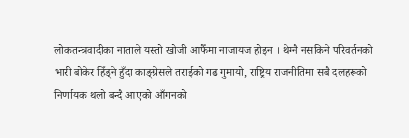लोकतन्त्रवादीका नाताले यस्तो खोजी आफैँमा नाजायज होइन । थेग्नै नसकिने परिवर्तनको भारी बोकेर हिँड्ने हुँदा काङ्ग्रेसले तराईको गढ गुमायो, राष्ट्रिय राजनीतिमा सबै दलहरूको निर्णायक थलो बन्दै आएको आँगनको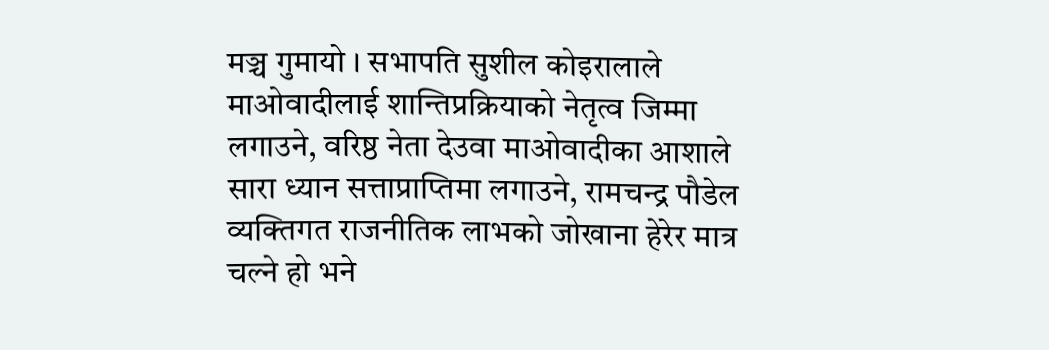मञ्च गुमायो । सभापति सुशील कोइरालाले माओवादीलाई शान्तिप्रक्रियाको नेतृत्व जिम्मा लगाउने, वरिष्ठ नेता देउवा माओवादीका आशाले सारा ध्यान सत्ताप्राप्तिमा लगाउने, रामचन्द्र पौडेल व्यक्तिगत राजनीतिक लाभको जोखाना हेरेर मात्र चल्ने हो भने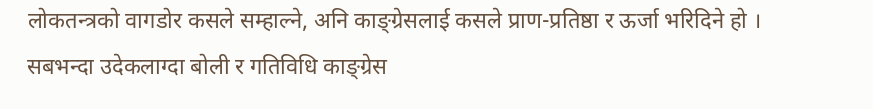लोकतन्त्रको वागडोर कसले सम्हाल्ने, अनि काङ्ग्रेसलाई कसले प्राण-प्रतिष्ठा र ऊर्जा भरिदिने हो । सबभन्दा उदेकलाग्दा बोली र गतिविधि काङ्ग्रेस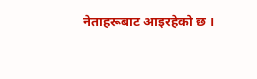नेताहरूबाट आइरहेको छ ।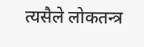त्यसैले लोकतन्त्र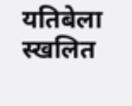यतिबेला स्खलित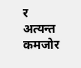र अत्यन्त कमजोर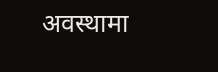अवस्थामा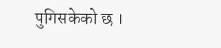पुगिसकेको छ ।